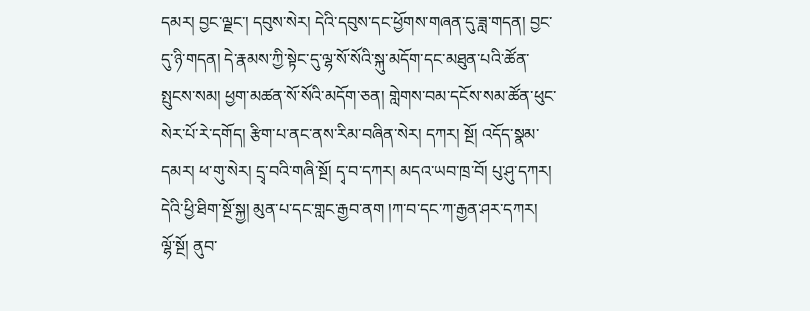དམར། བྱང་ལྗང་། དབུས་སེར། དེའི་དབུས་དང་ཕྱོགས་གཞན་དུ་ཟླ་གདན། བྱང་དུ་ཉི་གདན། དེ་རྣམས་ཀྱི་སྟེང་དུ་ལྷ་སོ་སོའི་སྐུ་མདོག་དང་མཐུན་པའི་ཚོན་སྤུངས་སམ། ཕྱག་མཚན་སོ་སོའི་མདོག་ཅན། གླེགས་བམ་དངོས་སམ་ཚོན་ཕུང་སེར་པོ་རེ་དགོད། རྩིག་པ་ནང་ནས་རིམ་བཞིན་སེར། དཀར། སྔོ། འདོད་སྣམ་དམར། ཕ་གུ་སེར། དྲྭ་བའི་གཞི་སྔོ། དྭ་བ་དཀར། མདའ་ཡབ་ཁྲ་བོ། པུ་ཤུ་དཀར། དེའི་ཕྱི་ཐིག་སྔོ་སྐྱ། མུན་པ་དང་གླང་རྒྱབ་ནག །ཀ་བ་དང་ཀ་རྒྱན་ཤར་དཀར། ལྷོ་སྔོ། ནུབ་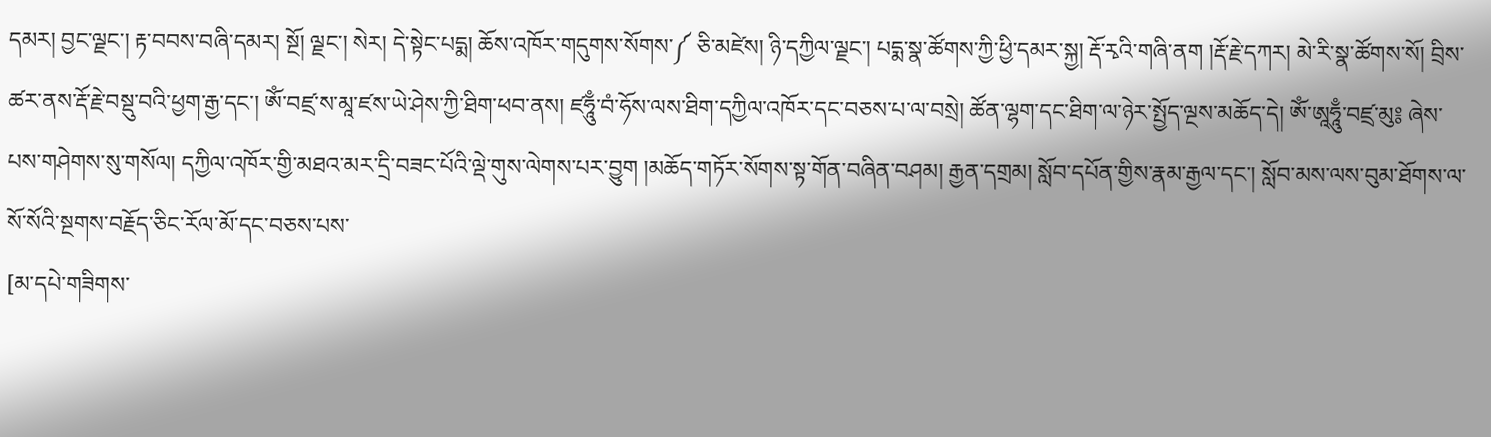དམར། བྱང་ལྗང་། རྟ་བབས་བཞི་དམར། སྔོ། ལྗང་། སེར། དེ་སྟེང་པདྨ། ཆོས་འཁོར་གདུགས་སོགས་༼ ཅི་མཛེས། ཉི་དཀྱིལ་ལྗང་། པདྨ་སྣ་ཚོགས་ཀྱི་ཕྱི་དམར་སྐྱ། རྡོ་རྭའི་གཞི་ནག །རྡོ་རྗེ་དཀར། མེ་རི་སྣ་ཚོགས་སོ། བྲིས་ཚར་ནས་རྡོ་རྗེ་བསྡུ་བའི་ཕྱག་རྒྱ་དང་། ཨོཾ་བཛྲ་ས་མཱ་ཛས་ཡེ་ཤེས་ཀྱི་ཐིག་ཕབ་ནས། ཛཧཱུྃ་བཾ་ཧོས་ལས་ཐིག་དཀྱིལ་འཁོར་དང་བཅས་པ་ལ་བསྲེ། ཚོན་ལྷག་དང་ཐིག་ལ་ཉེར་སྤྱོད་ལྔས་མཆོད་དེ། ཨོཾ་ཨཱཧཱུྃ་བཛྲ་མུ༔ ཞེས་པས་གཤེགས་སུ་གསོལ། དཀྱིལ་འཁོར་གྱི་མཐའ་མར་དྲི་བཟང་པོའི་ལྡེ་གུས་ལེགས་པར་བྱུག །མཆོད་གཏོར་སོགས་སྟ་གོན་བཞིན་བཤམ། རྒྱན་དགྲམ། སློབ་དཔོན་གྱིས་རྣམ་རྒྱལ་དང་། སློབ་མས་ལས་བུམ་ཐོགས་ལ་སོ་སོའི་སྔགས་བརྗོད་ཅིང་རོལ་མོ་དང་བཅས་པས་
[མ་དཔེ་གཟིགས་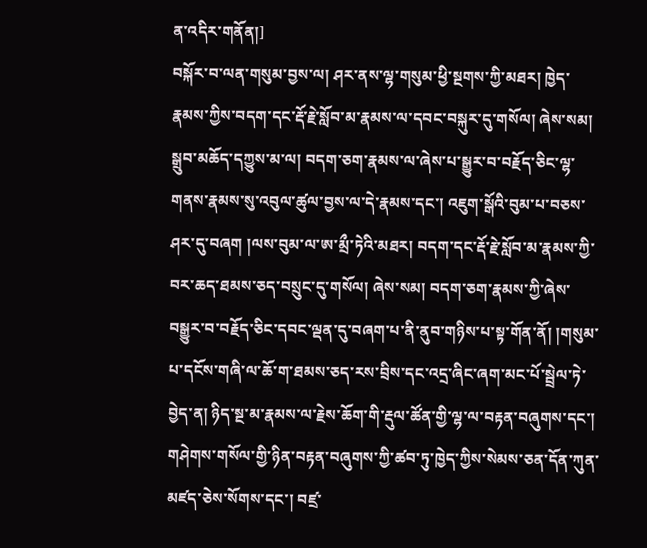ན་འདིར་གནོན།]
བསྐོར་བ་ལན་གསུམ་བྱས་ལ། ཤར་ནས་ལྷ་གསུམ་ཕྱི་སྔགས་ཀྱི་མཐར། ཁྱེད་རྣམས་ཀྱིས་བདག་དང་རྡོ་རྗེ་སློབ་མ་རྣམས་ལ་དབང་བསྐུར་དུ་གསོལ། ཞེས་སམ། སྒྲུབ་མཆོད་དཀྱུས་མ་ལ། བདག་ཅག་རྣམས་ལ་ཞེས་པ་སྒྱུར་བ་བརྗོད་ཅིང་ལྷ་གནས་རྣམས་སུ་འབུལ་ཚུལ་བྱས་ལ་དེ་རྣམས་དང་། འཇུག་སྒོའི་བུམ་པ་བཅས་ཤར་དུ་བཞག །ལས་བུམ་ལ་ཨ་མྲྀ་ཏེའི་མཐར། བདག་དང་རྡོ་རྗེ་སློབ་མ་རྣམས་ཀྱི་བར་ཆད་ཐམས་ཅད་བསྲུང་དུ་གསོལ། ཞེས་སམ། བདག་ཅག་རྣམས་ཀྱི་ཞེས་བསྒྱུར་བ་བརྗོད་ཅིང་དབང་ལྡན་དུ་བཞག་པ་ནི་ནུབ་གཉིས་པ་སྟ་གོན་ནོ། །གསུམ་པ་དངོས་གཞི་ལ་ཆོ་ག་ཐམས་ཅད་རས་བྲིས་དང་འདྲ་ཞིང་ཞག་མང་པོ་སྦྲེལ་ཏེ་བྱེད་ན། ཉིད་སྔ་མ་རྣམས་ལ་རྗེས་ཆོག་གི་རྡུལ་ཚོན་གྱི་ལྷ་ལ་བརྟན་བཞུགས་དང་། གཤེགས་གསོལ་གྱི་ཉིན་བརྟན་བཞུགས་ཀྱི་ཚབ་ཏུ་ཁྱེད་ཀྱིས་སེམས་ཅན་དོན་ཀུན་མཛད་ཅེས་སོགས་དང་། བཛྲ་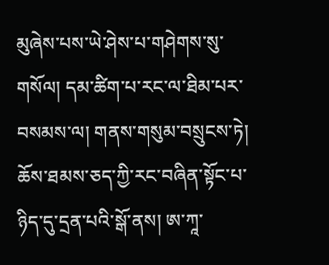མུཞེས་པས་ཡེ་ཤེས་པ་གཤེགས་སུ་གསོལ། དམ་ཚིག་པ་རང་ལ་ཐིམ་པར་བསམས་ལ། གནས་གསུམ་བསྲུངས་ཏེ། ཆོས་ཐམས་ཅད་ཀྱི་རང་བཞིན་སྟོང་པ་ཉིད་དུ་དྲན་པའི་སྒོ་ནས། ཨ་ཀཱ་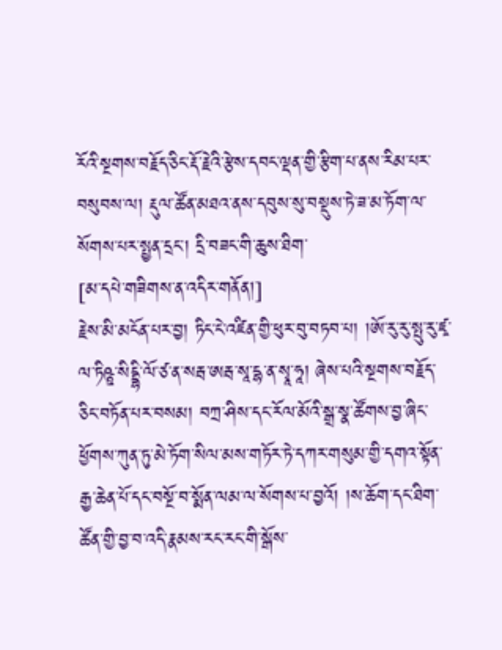རོའི་སྔགས་བརྗོད་ཅིང་རྡོ་རྗེའི་རྩེས་དབང་ལྡན་གྱི་རྩིག་པ་ནས་རིམ་པར་བསུབས་ལ། རྡུལ་ཚོན་མཐའ་ནས་དབུས་སུ་བསྡུས་ཏེ་ཟ་མ་ཏོག་ལ་སོགས་པར་སྤྱན་དྲང་། དྲི་བཟང་གི་ཆུས་ཐིག་
[མ་དཔེ་གཟིགས་ན་འདིར་གནོན།]
རྗེས་མི་མངོན་པར་བྱ། ཏིང་ངེ་འཛིན་གྱི་ཕུར་བུ་བཏབ་པ། །ཨོ་རུ་རུ་སྤུ་རུ་ཛྭ་ལ་ཏིཥྛ་སིདྡྷི་ལོ་ཙ་ན་སརྦ་ཨརྦ་སཱ་དྷ་ན་སྭཱ་ཧཱ། ཞེས་པའི་སྔགས་བརྗོད་ཅིང་བཏོན་པར་བསམ། བཀྲ་ཤིས་དང་རོལ་མོའི་སྒྲ་སྣ་ཚོགས་བྱ་ཞིང་ཕྱོགས་ཀུན་ཏུ་མེ་ཏོག་སིལ་མས་གཏོར་ཏེ་དཀར་གསུམ་གྱི་དགའ་སྟོན་རྒྱ་ཆེན་པོ་དང་བསྔོ་བ་སྨོན་ལམ་ལ་སོགས་པ་བྱའོ། །ས་ཆོག་དང་ཐིག་ཚོན་གྱི་བྱ་བ་འདི་རྣམས་རང་རང་གི་སྒོས་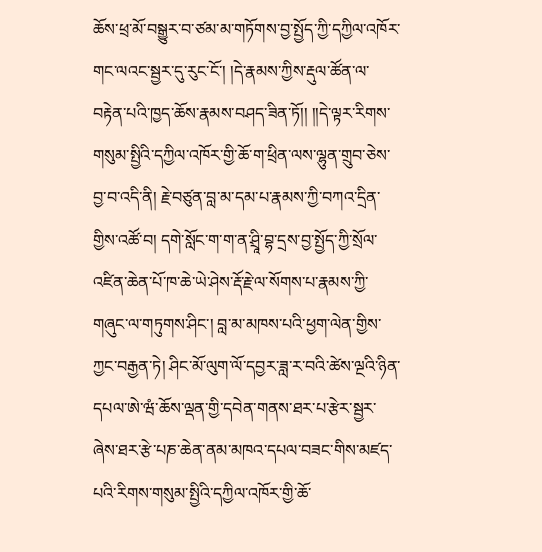ཆོས་ཕྲ་མོ་བསྒྱུར་བ་ཙམ་མ་གཏོགས་བྱ་སྤྱོད་ཀྱི་དཀྱིལ་འཁོར་གང་ལའང་སྦྱར་དུ་རུང་ངོ་། །དེ་རྣམས་ཀྱིས་རྡུལ་ཚོན་ལ་བརྟེན་པའི་ཁྱད་ཆོས་རྣམས་བཤད་ཟིན་ཏོ།། །།དེ་ལྟར་རིགས་གསུམ་སྤྱིའི་དཀྱིལ་འཁོར་གྱི་ཆོ་ག་ཕྲིན་ལས་ལྷུན་གྲུབ་ཅེས་བྱ་བ་འདི་ནི། རྗེ་བཙུན་བླ་མ་དམ་པ་རྣམས་ཀྱི་བཀའ་དྲིན་གྱིས་འཚོ་བ། དགེ་སློང་ག་ག་ན་ཤྲཱི་བྷ་དྲས་བྱ་སྤྱོད་ཀྱི་སྲོལ་འཛིན་ཆེན་པོ་ཁ་ཆེ་ཡེ་ཤེས་རྡོ་རྗེ་ལ་སོགས་པ་རྣམས་ཀྱི་གཞུང་ལ་གཏུགས་ཤིང་། བླ་མ་མཁས་པའི་ཕྱག་ལེན་གྱིས་ཀྱང་བརྒྱན་ཏེ། ཤིང་མོ་ལུག་ལོ་དབྱར་ཟླ་ར་བའི་ཚེས་ལྔའི་ཉིན་དཔལ་ཨེ་ཝཾ་ཆོས་ལྡན་གྱི་དབེན་གནས་ཐར་པ་རྩེར་སྦྱར་ཞེས་ཐར་རྩེ་པཎ་ཆེན་ནམ་མཁའ་དཔལ་བཟང་གིས་མཛད་པའི་རིགས་གསུམ་སྤྱིའི་དཀྱིལ་འཁོར་གྱི་ཆོ་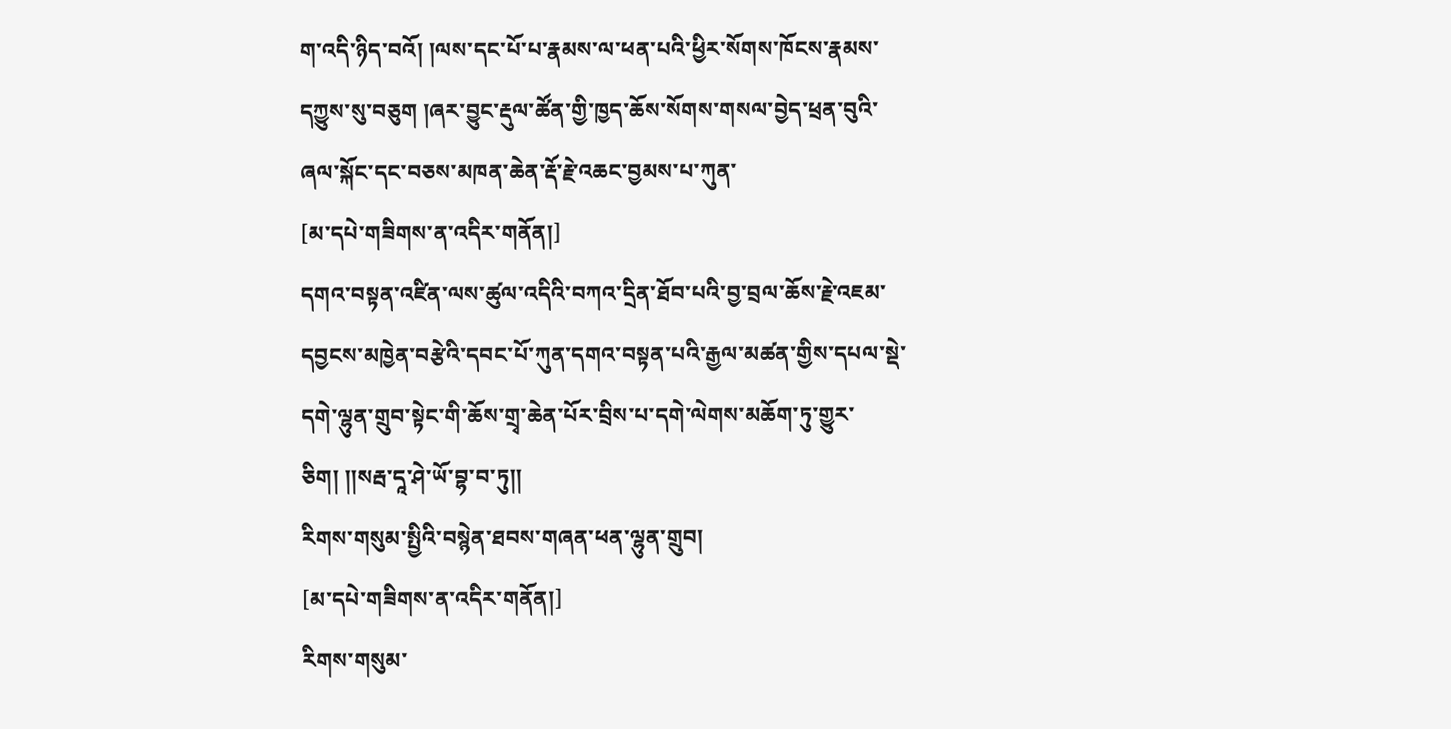ག་འདི་ཉིད་བའོ། །ལས་དང་པོ་པ་རྣམས་ལ་ཕན་པའི་ཕྱིར་སོགས་ཁོངས་རྣམས་དཀྱུས་སུ་བཅུག །ཞར་བྱུང་རྡུལ་ཚོན་གྱི་ཁྱད་ཆོས་སོགས་གསལ་བྱེད་ཕྲན་བུའི་ཞལ་སྐོང་དང་བཅས་མཁན་ཆེན་རྡོ་རྗེ་འཆང་བྱམས་པ་ཀུན་
[མ་དཔེ་གཟིགས་ན་འདིར་གནོན།]
དགའ་བསྟན་འཛིན་ལས་ཚུལ་འདིའི་བཀའ་དྲིན་ཐོབ་པའི་བྱ་བྲལ་ཆོས་རྗེ་འཇམ་དབྱངས་མཁྱེན་བརྩེའི་དབང་པོ་ཀུན་དགའ་བསྟན་པའི་རྒྱལ་མཚན་གྱིས་དཔལ་སྡེ་དགེ་ལྷུན་གྲུབ་སྟེང་གི་ཆོས་གྲྭ་ཆེན་པོར་བྲིས་པ་དགེ་ལེགས་མཆོག་ཏུ་གྱུར་ཅིག། །།སརྦ་དཱ་ཤེ་ཡོ་བྷ་བ་ཏུ།།
རིགས་གསུམ་སྤྱིའི་བསྙེན་ཐབས་གཞན་ཕན་ལྷུན་གྲུབ།
[མ་དཔེ་གཟིགས་ན་འདིར་གནོན།]
རིགས་གསུམ་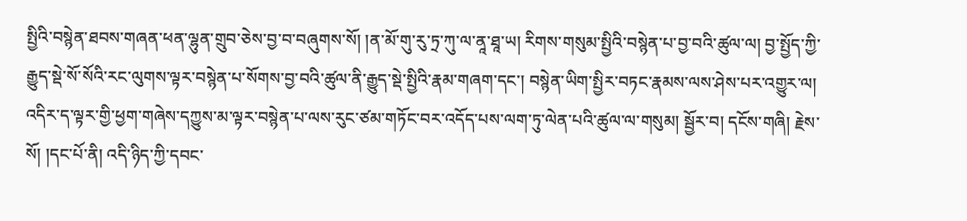སྤྱིའི་བསྙེན་ཐབས་གཞན་ཕན་ལྷུན་གྲུབ་ཅེས་བྱ་བ་བཞུགས་སོ། །ན་མོ་གུ་རུ་ཏྲ་ཀུ་ལ་ནཱ་ཐཱ་ཡ། རིགས་གསུམ་སྤྱིའི་བསྙེན་པ་བྱ་བའི་ཚུལ་ལ། བྱ་སྤྱོད་ཀྱི་རྒྱུད་སྡེ་སོ་སོའི་རང་ལུགས་ལྟར་བསྙེན་པ་སོགས་བྱ་བའི་ཚུལ་ནི་རྒྱུད་སྡེ་སྤྱིའི་རྣམ་གཞག་དང་། བསྙེན་ཡིག་སྤྱིར་བཏང་རྣམས་ལས་ཤེས་པར་འགྱུར་ལ། འདིར་ད་ལྟར་གྱི་ཕྱག་གཞེས་དཀྱུས་མ་ལྟར་བསྙེན་པ་ལས་རུང་ཙམ་གཏོང་བར་འདོད་པས་ལག་ཏུ་ལེན་པའི་ཚུལ་ལ་གསུམ། སྦྱོར་བ། དངོས་གཞི། རྗེས་སོ། །དང་པོ་ནི། འདི་ཉིད་ཀྱི་དབང་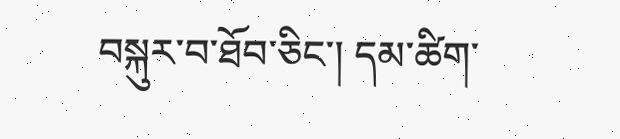བསྐུར་བ་ཐོབ་ཅིང་། དམ་ཚིག་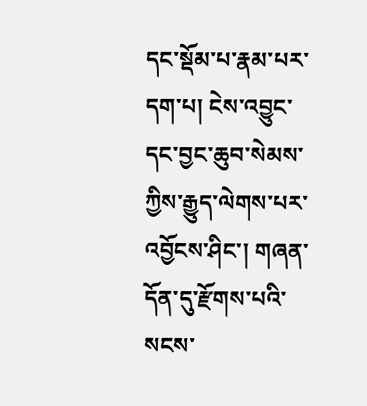དང་སྡོམ་པ་རྣམ་པར་དག་པ། ངེས་འབྱུང་དང་བྱང་ཆུབ་སེམས་ཀྱིས་རྒྱུད་ལེགས་པར་འབྱོངས་ཤིང་། གཞན་དོན་དུ་རྫོགས་པའི་སངས་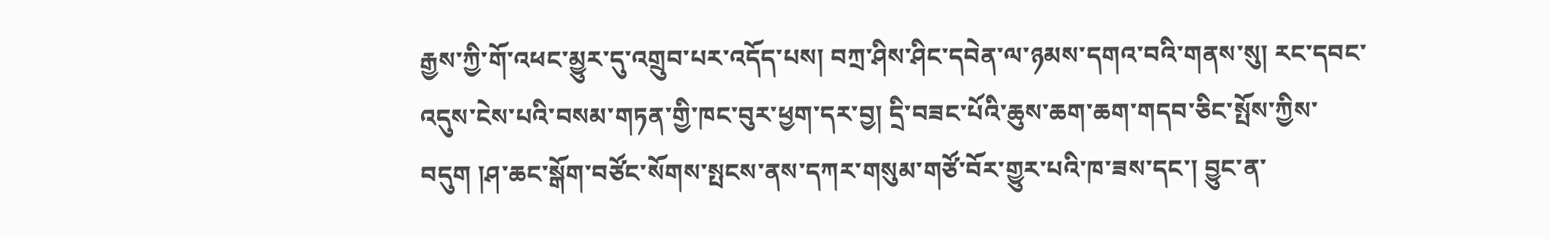རྒྱས་ཀྱི་གོ་འཕང་མྱུར་དུ་འགྲུབ་པར་འདོད་པས། བཀྲ་ཤིས་ཤིང་དབེན་ལ་ཉམས་དགའ་བའི་གནས་སུ། རང་དབང་འདུས་ངེས་པའི་བསམ་གཏན་གྱི་ཁང་བུར་ཕྱག་དར་བྱ། དྲི་བཟང་པོའི་ཆུས་ཆག་ཆག་གདབ་ཅིང་སྤོས་ཀྱིས་བདུག །ཤ་ཆང་སྒོག་བཙོང་སོགས་སྤངས་ནས་དཀར་གསུམ་གཙོ་བོར་གྱུར་པའི་ཁ་ཟས་དང་། བྱུང་ན་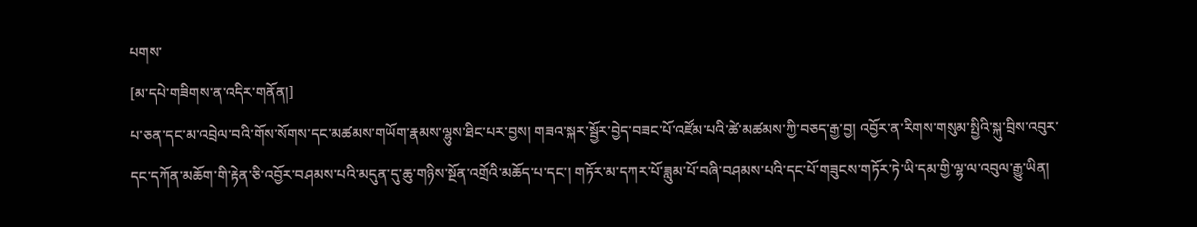པགས་
[མ་དཔེ་གཟིགས་ན་འདིར་གནོན།]
པ་ཅན་དང་མ་འབྲེལ་བའི་གོས་སོགས་དང་མཚམས་གཡོག་རྣམས་ལྷུས་ཐིང་པར་བྱས། གཟའ་སྐར་སྦྱོར་བྱེད་བཟང་པོ་འཛོམ་པའི་ཚེ་མཚམས་ཀྱི་བཅད་རྒྱ་བྱ། འབྱོར་ན་རིགས་གསུམ་སྤྱིའི་སྐུ་བྲིས་འབུར་དང་དཀོན་མཆོག་གི་རྟེན་ཅི་འབྱོར་བཤམས་པའི་མདུན་དུ་ཆུ་གཉིས་སྔོན་འགྲོའི་མཆོད་པ་དང་། གཏོར་མ་དཀར་པོ་ཟླུམ་པོ་བཞི་བཤམས་པའི་དང་པོ་གཟུངས་གཏོར་ཏེ་ཡི་དམ་གྱི་ལྷ་ལ་འབུལ་རྒྱུ་ཡིན།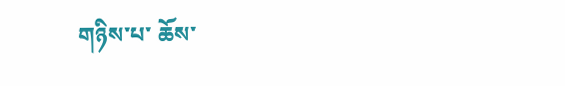གཉིས་པ་ ཆོས་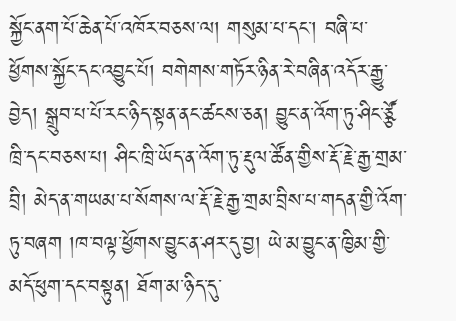སྐྱོང་ནག་པོ་ཆེན་པོ་འཁོར་བཅས་ལ། གསུམ་པ་དང་། བཞི་པ་ཕྱོགས་སྐྱོང་དང་འབྱུང་པོ། བགེགས་གཏོར་ཉིན་རེ་བཞིན་འདོར་རྒྱུ་བྱེད། སྒྲུབ་པ་པོ་རང་ཉིད་སྟན་ནང་ཚངས་ཅན། བྱུང་ན་འོག་ཏུ་ཤིང་ཙྩོ ཁྲི་དང་བཅས་པ། ཤིང་ཁྲི་ཡོད་ན་འོག་ཏུ་རྡུལ་ཚོན་གྱིས་རྡོ་རྗེ་རྒྱ་གྲམ་བྲི། མེད་ན་གཡམ་པ་སོགས་ལ་རྡོ་རྗེ་རྒྱ་གྲམ་བྲིས་པ་གདན་གྱི་འོག་ཏུ་བཞག །ཁ་བལྟ་ཕྱོགས་བྱུང་ན་ཤར་དུ་བྱ། ཡེ་མ་བྱུང་ན་ཁྱིམ་གྱི་མདོ་ཕུག་དང་བསྟུན། ཐོག་མ་ཉིད་དུ་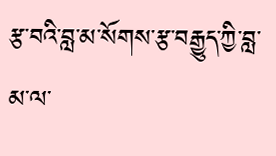རྩ་བའི་བླ་མ་སོགས་རྩ་བརྒྱུད་ཀྱི་བླ་མ་ལ་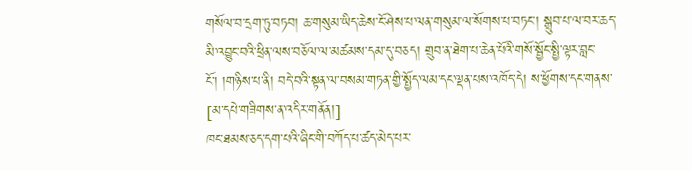གསོལ་བ་དྲག་ཏུ་བཏབ། ཆ་གསུམ་ཡིད་ཆེས་ངོ་ཤེས་པ་ལན་གསུམ་ལ་སོགས་པ་བཏང་། སྒྲུབ་པ་ལ་བར་ཆད་མི་འབྱུང་བའི་ཕྲིན་ལས་བཅོལ་ལ་མཚམས་དམ་དུ་བཅད། གྲུབ་ན་ཐེག་པ་ཆེན་པོའི་གསོ་སྦྱོང་སྤྱི་ལྟར་བླང་ངོ་། །གཉིས་པ་ནི། བདེ་བའི་སྟན་ལ་བསམ་གཏན་གྱི་སྤྱོད་ལམ་དང་ལྡན་པས་འཁོད་དེ། ས་ཕྱོགས་དང་གནས་
[མ་དཔེ་གཟིགས་ན་འདིར་གནོན།]
ཁང་ཐམས་ཅད་དག་པའི་ཞིང་གི་བཀོད་པ་ཚད་མེད་པར་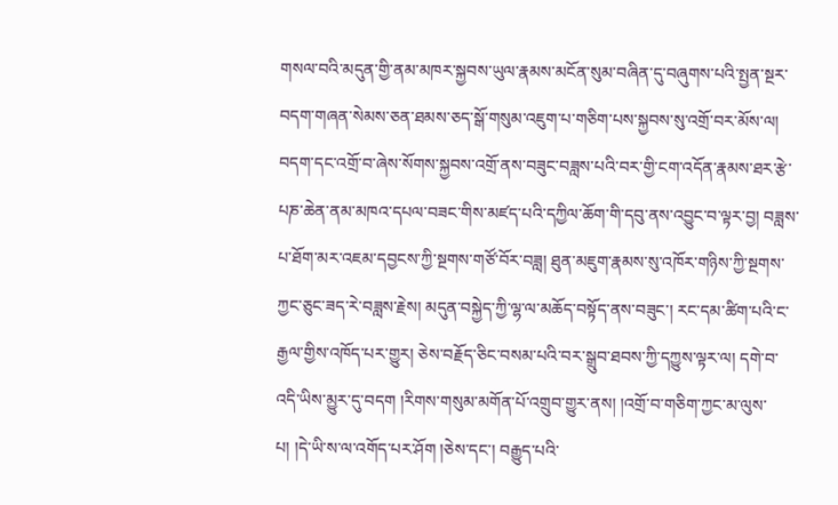གསལ་བའི་མདུན་གྱི་ནམ་མཁར་སྐྱབས་ཡུལ་རྣམས་མངོན་སུམ་བཞིན་དུ་བཞུགས་པའི་སྤྱན་སྔར་བདག་གཞན་སེམས་ཅན་ཐམས་ཅད་སྒོ་གསུམ་འཇུག་པ་གཅིག་པས་སྐྱབས་སུ་འགྲོ་བར་མོས་ལ། བདག་དང་འགྲོ་བ་ཞེས་སོགས་སྐྱབས་འགྲོ་ནས་བཟུང་བཟླས་པའི་བར་གྱི་ངག་འདོན་རྣམས་ཐར་རྩེ་པཎ་ཆེན་ནམ་མཁའ་དཔལ་བཟང་གིས་མཛད་པའི་དཀྱིལ་ཆོག་གི་དབུ་ནས་འབྱུང་བ་ལྟར་བྱ། བཟླས་པ་ཐོག་མར་འཇམ་དབྱངས་ཀྱི་སྔགས་གཙོ་བོར་བཟླ། ཐུན་མཇུག་རྣམས་སུ་འཁོར་གཉིས་ཀྱི་སྔགས་ཀྱང་ཅུང་ཟད་རེ་བཟླས་རྗེས། མདུན་བསྐྱེད་ཀྱི་ལྷ་ལ་མཆོད་བསྟོད་ནས་བཟུང་། རང་དམ་ཚིག་པའི་ང་རྒྱལ་གྱིས་འཁོད་པར་གྱུར། ཅེས་བརྗོད་ཅིང་བསམ་པའི་བར་སྒྲུབ་ཐབས་ཀྱི་དཀྱུས་ལྟར་ལ། དགེ་བ་འདི་ཡིས་མྱུར་དུ་བདག །རིགས་གསུམ་མགོན་པོ་འགྲུབ་གྱུར་ནས། །འགྲོ་བ་གཅིག་ཀྱང་མ་ལུས་པ། །དེ་ཡི་ས་ལ་འགོད་པར་ཤོག །ཅེས་དང་། བརྒྱུད་པའི་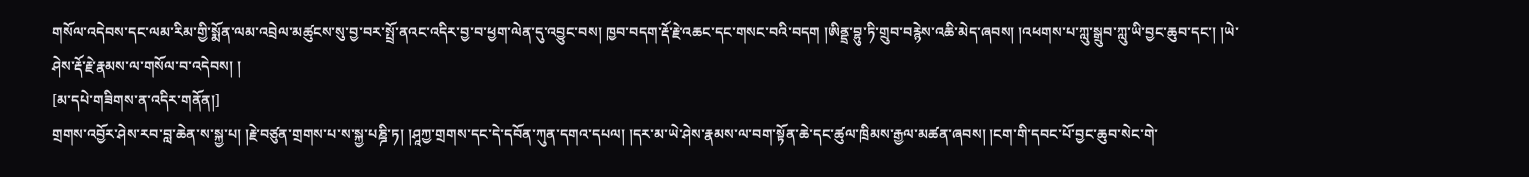གསོལ་འདེབས་དང་ལམ་རིམ་གྱི་སྨོན་ལམ་འབྲེལ་མཚུངས་སུ་བྱ་བར་སྤྲོ་ནའང་འདིར་བྱ་བ་ཕྱག་ལེན་དུ་འབྱུང་བས། ཁྱབ་བདག་རྡོ་རྗེ་འཆང་དང་གསང་བའི་བདག །ཨིནྡྲ་བྷུ་ཏི་གྲུབ་བརྙེས་འཆི་མེད་ཞབས། །འཕགས་པ་ཀླུ་སྒྲུབ་ཀླུ་ཡི་བྱང་ཆུབ་དང་། །ཡེ་ཤེས་རྡོ་རྗེ་རྣམས་ལ་གསོལ་བ་འདེབས། །
[མ་དཔེ་གཟིགས་ན་འདིར་གནོན།]
གྲགས་འབྱོར་ཤེས་རབ་བླ་ཆེན་ས་སྐྱ་པ། །རྗེ་བཙུན་གྲགས་པ་ས་སྐྱ་པཎྜི་ཏ། །ཤཱཀྱ་གྲགས་དང་དེ་དབོན་ཀུན་དགའ་དཔལ། །དར་མ་ཡེ་ཤེས་རྣམས་ལ་བག་སྟོན་ཆེ་དང་ཚུལ་ཁྲིམས་རྒྱལ་མཚན་ཞབས། །ངག་གི་དབང་པོ་བྱང་ཆུབ་སེང་གེ་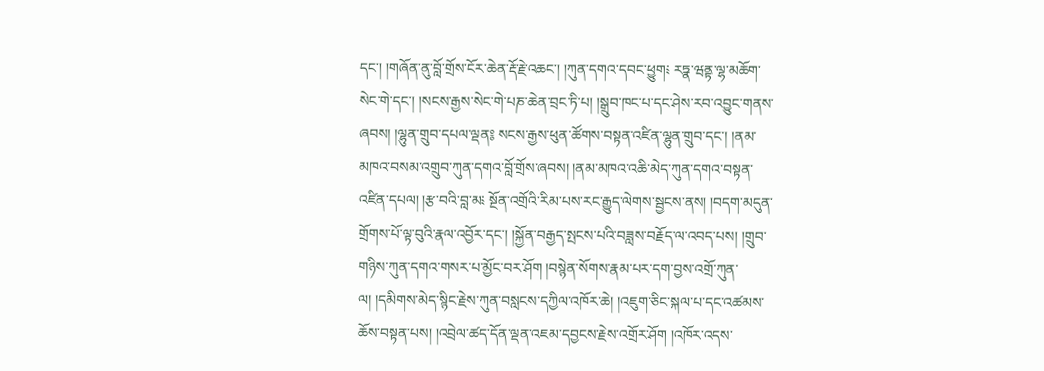དང་། །གཞོན་ནུ་བློ་གྲོས་ངོར་ཆེན་རྡོ་རྗེ་འཆང་། །ཀུན་དགའ་དབང་ཕྱུག༴ རཏྣ་ཝནྟ་ལྷ་མཆོག་སེང་གེ་དང་། །སངས་རྒྱས་སེང་གེ་པཎ་ཆེན་བྲང་ཏི་པ། །སྒྲུབ་ཁང་པ་དང་ཤེས་རབ་འབྱུང་གནས་ཞབས། །ལྷུན་གྲུབ་དཔལ་ལྡན༔ སངས་རྒྱས་ཕུན་ཚོགས་བསྟན་འཛིན་ལྷུན་གྲུབ་དང་། །ནམ་མཁའ་བསམ་འགྲུབ་ཀུན་དགའ་བློ་གྲོས་ཞབས། །ནམ་མཁའ་འཆི་མེད་ཀུན་དགའ་བསྟན་འཛིན་དཔལ། །རྩ་བའི་བླ་མ༴ སྔོན་འགྲོའི་རིམ་པས་རང་རྒྱུད་ལེགས་སྦྱངས་ནས། །བདག་མདུན་གྲོགས་པོ་ལྟ་བུའི་རྣལ་འབྱོར་དང་། །སྐྱོན་བརྒྱད་སྤངས་པའི་བཟླས་བརྗོད་ལ་འབད་པས། །གྲུབ་གཉིས་ཀུན་དགའ་གསར་པ་མྱོང་བར་ཤོག །བསྙེན་སོགས་རྣམ་པར་དག་བྱས་འགྲོ་ཀུན་ལ། །དམིགས་མེད་སྙིང་རྗེས་ཀུན་བསླངས་དཀྱིལ་འཁོར་ཆེ། །འཇུག་ཅིང་སྐལ་པ་དང་འཚམས་ཆོས་བསྟན་པས། །འབྲེལ་ཚད་དོན་ལྡན་འཇམ་དབྱངས་རྗེས་འགྲོར་ཤོག །འཁོར་འདས་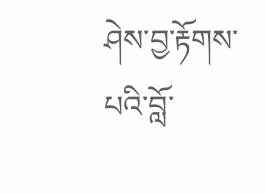ཤེས་བྱ་རྟོགས་པའི་བློ་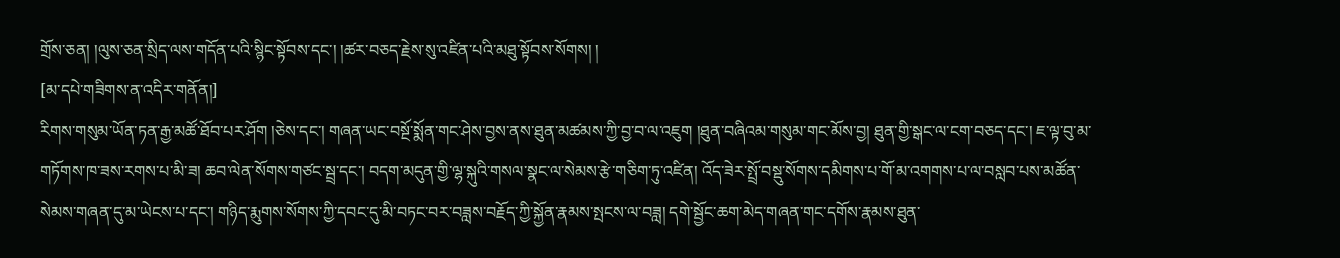གྲོས་ཅན། །ལུས་ཅན་སྲིད་ལས་གདོན་པའི་སྙིང་སྟོབས་དང་། །ཚར་བཅད་རྗེས་སུ་འཛིན་པའི་མཐུ་སྟོབས་སོགས། །
[མ་དཔེ་གཟིགས་ན་འདིར་གནོན།]
རིགས་གསུམ་ཡོན་ཏན་རྒྱ་མཚོ་ཐོབ་པར་ཤོག །ཅེས་དང་། གཞན་ཡང་བསྔོ་སྨོན་གང་ཤེས་བྱས་ནས་ཐུན་མཚམས་ཀྱི་བྱ་བ་ལ་འཇུག །ཐུན་བཞིའམ་གསུམ་གང་མོས་བྱ། ཐུན་གྱི་སྒང་ལ་ངག་བཅད་དང་། ཇ་ལྟ་བུ་མ་གཏོགས་ཁ་ཟས་རགས་པ་མི་ཟ། ཆབ་ལེན་སོགས་གཙང་སྦྲ་དང་། བདག་མདུན་གྱི་ལྷ་སྐུའི་གསལ་སྣང་ལ་སེམས་རྩེ་གཅིག་ཏུ་འཛིན། འོད་ཟེར་སྤྲོ་བསྡུ་སོགས་དམིགས་པ་གོ་མ་འགགས་པ་ལ་བསླབ་པས་མཚོན་སེམས་གཞན་དུ་མ་ཡེངས་པ་དང་། གཉིད་རྨུགས་སོགས་ཀྱི་དབང་དུ་མི་བཏང་བར་བཟླས་བརྗོད་ཀྱི་སྐྱོན་རྣམས་སྤངས་ལ་བཟླ། དགེ་སྦྱོང་ཆག་མེད་གཞན་གང་དགོས་རྣམས་ཐུན་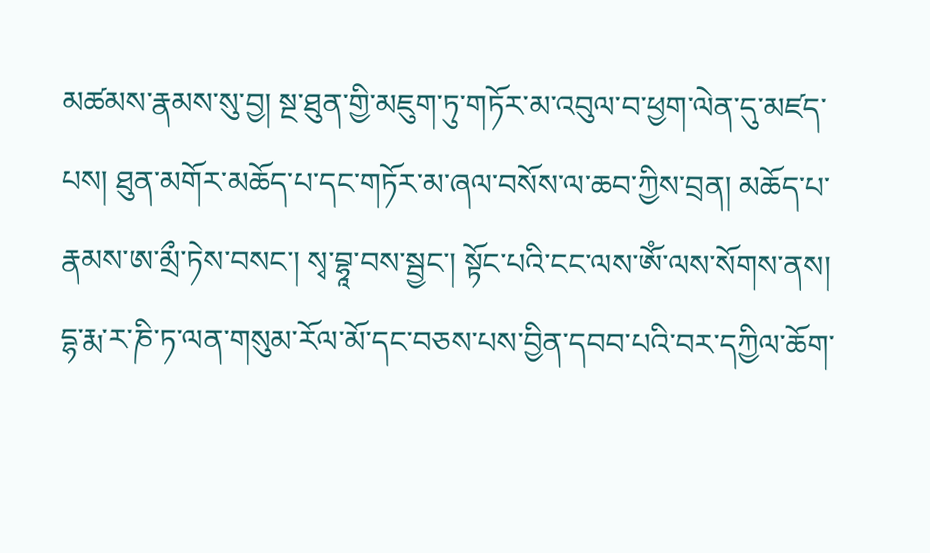མཚམས་རྣམས་སུ་བྱ། སྔ་ཐུན་གྱི་མཇུག་ཏུ་གཏོར་མ་འབུལ་བ་ཕྱག་ལེན་དུ་མཛད་པས། ཐུན་མགོར་མཆོད་པ་དང་གཏོར་མ་ཞལ་བསོས་ལ་ཆབ་ཀྱིས་བྲན། མཆོད་པ་རྣམས་ཨ་མྲྀ་ཏེས་བསང་། སྭ་བྷཱ་བས་སྦྱང་། སྟོང་པའི་ངང་ལས་ཨོཾ་ལས་སོགས་ནས། དྷ་རྨ་ར་ཎི་ཏ་ལན་གསུམ་རོལ་མོ་དང་བཅས་པས་བྱིན་དབབ་པའི་བར་དཀྱིལ་ཆོག་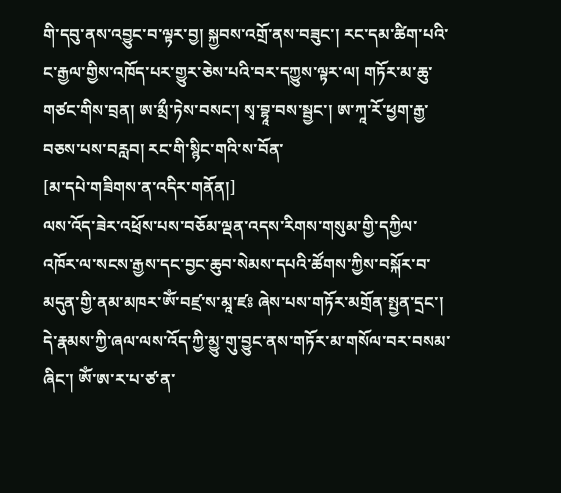གི་དབུ་ནས་འབྱུང་བ་ལྟར་བྱ། སྐྱབས་འགྲོ་ནས་བཟུང་། རང་དམ་ཚིག་པའི་ང་རྒྱལ་གྱིས་འཁོད་པར་གྱུར་ཅེས་པའི་བར་དཀྱུས་ལྟར་ལ། གཏོར་མ་ཆུ་གཙང་གིས་བྲན། ཨ་མྲྀ་ཏེས་བསང་། སྭ་བྷཱ་བས་སྦྱང་། ཨ་ཀཱ་རོ་ཕྱག་རྒྱ་བཅས་པས་བརླབ། རང་གི་སྙིང་གའི་ས་བོན་
[མ་དཔེ་གཟིགས་ན་འདིར་གནོན།]
ལས་འོད་ཟེར་འཕྲོས་པས་བཅོམ་ལྡན་འདས་རིགས་གསུམ་གྱི་དཀྱིལ་འཁོར་ལ་སངས་རྒྱས་དང་བྱང་ཆུབ་སེམས་དཔའི་ཚོགས་ཀྱིས་བསྐོར་བ་མདུན་གྱི་ནམ་མཁར་ཨོཾ་བཛྲ་ས་མཱ་ཛཿ ཞེས་པས་གཏོར་མགྲོན་སྤྱན་དྲང་། དེ་རྣམས་ཀྱི་ཞལ་ལས་འོད་ཀྱི་མྱུ་གུ་བྱུང་ནས་གཏོར་མ་གསོལ་བར་བསམ་ཞིང་། ཨོཾ་ཨ་ར་པ་ཙ་ན་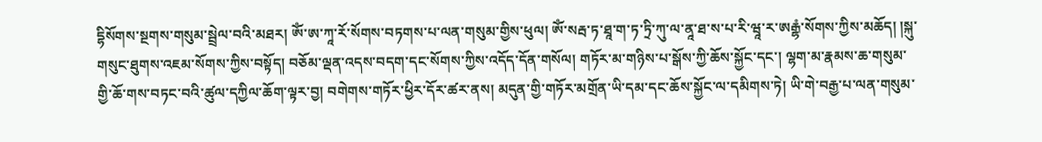དྷིསོགས་སྔགས་གསུམ་སྦྲེལ་བའི་མཐར། ཨོཾ་ཨ་ཀཱ་རོ་སོགས་བཏགས་པ་ལན་གསུམ་གྱིས་ཕུལ། ཨོཾ་སརྦ་ཏ་ཐཱ་ག་ཏ་ཏྲི་ཀུ་ལ་ནཱ་ཐ་ས་པ་རི་ཝཱ་ར་ཨརྒྷཾ་སོགས་ཀྱིས་མཆོད། །སྐུ་གསུང་ཐུགས་འཇམ་སོགས་ཀྱིས་བསྟོད། བཅོམ་ལྡན་འདས་བདག་དང་སོགས་ཀྱིས་འདོད་དོན་གསོལ། གཏོར་མ་གཉིས་པ་སྒོས་ཀྱི་ཆོས་སྐྱོང་དང་། ལྷག་མ་རྣམས་ཆ་གསུམ་གྱི་ཆོ་གས་བཏང་བའི་ཚུལ་དཀྱིལ་ཆོག་ལྟར་བྱ། བགེགས་གཏོར་ཕྱིར་དོར་ཚར་ནས། མདུན་གྱི་གཏོར་མགྲོན་ཡི་དམ་དང་ཆོས་སྐྱོང་ལ་དམིགས་ཏེ། ཡི་གེ་བརྒྱ་པ་ལན་གསུམ་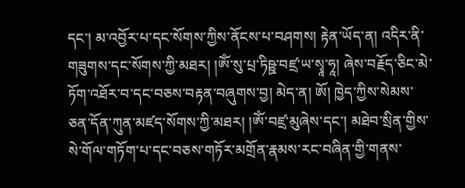དང་། མ་འབྱོར་པ་དང་སོགས་ཀྱིས་ནོངས་པ་བཤགས། རྟེན་ཡོད་ན། འདིར་ནི་གཟུགས་དང་སོགས་ཀྱི་མཐར། །ཨོཾ་སུ་པྲ་ཏིཥྛ་བཛྲ་ཡ་སྭཱ་ཧཱ། ཞེས་བརྗོད་ཅིང་མེ་ཏོག་འཐོར་བ་དང་བཅས་བརྟན་བཞུགས་བྱ། མེད་ན། ཨོ། ཁྱེད་ཀྱིས་སེམས་ཅན་དོན་ཀུན་མཛད་སོགས་ཀྱི་མཐར། །ཨོཾ་བཛྲ་མུཞེས་དང་། མཐེབ་སྲིན་གྱིས་སེ་གོལ་གཏོག་པ་དང་བཅས་གཏོར་མགྲོན་རྣམས་རང་བཞིན་གྱི་གནས་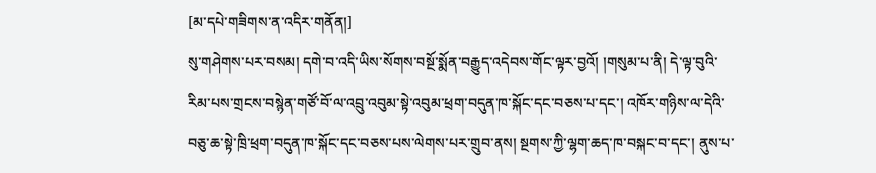[མ་དཔེ་གཟིགས་ན་འདིར་གནོན།]
སུ་གཤེགས་པར་བསམ། དགེ་བ་འདི་ཡིས་སོགས་བསྔོ་སྨོན་བརྒྱུད་འདེབས་གོང་ལྟར་བྱའོ། །གསུམ་པ་ནི། དེ་ལྟ་བུའི་རིམ་པས་གྲངས་བསྙེན་གཙོ་བོ་ལ་འབྲུ་འབུམ་སྟེ་འབུམ་ཕྲག་བདུན་ཁ་སྐོང་དང་བཅས་པ་དང་། འཁོར་གཉིས་ལ་དེའི་བཅུ་ཆ་སྟེ་ཁྲི་ཕྲག་བདུན་ཁ་སྐོང་དང་བཅས་པས་ལེགས་པར་གྲུབ་ནས། སྔགས་ཀྱི་ལྷག་ཆད་ཁ་བསྐང་བ་དང་། ནུས་པ་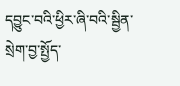དབྱུང་བའི་ཕྱིར་ཞི་བའི་སྦྱིན་སྲེག་བྱ་སྤྱོད་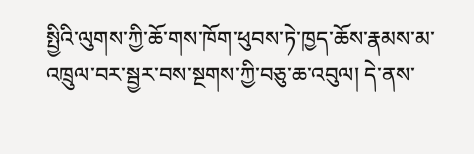སྤྱིའི་ལུགས་ཀྱི་ཆོ་གས་ཁོག་ཕུབས་ཏེ་ཁྱད་ཆོས་རྣམས་མ་འཁྲུལ་བར་སྦྱར་བས་སྔགས་ཀྱི་བཅུ་ཆ་འབུལ། དེ་ནས་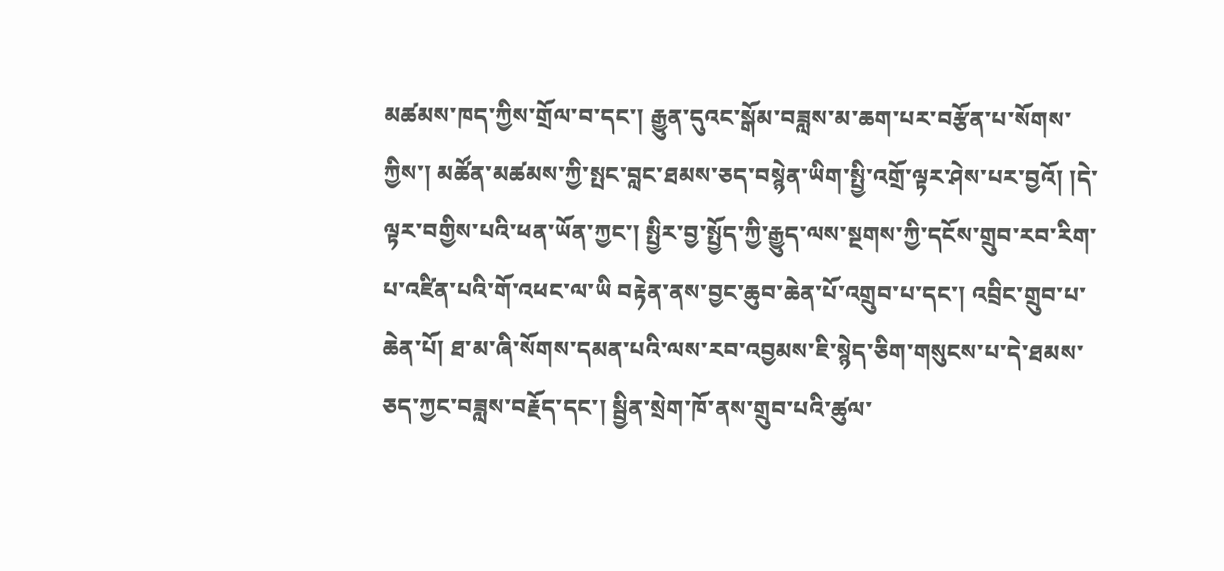མཚམས་ཁད་ཀྱིས་གྲོལ་བ་དང་། རྒྱུན་དུའང་སྒོམ་བཟླས་མ་ཆག་པར་བརྩོན་པ་སོགས་ཀྱིས་། མཚོན་མཚམས་ཀྱི་སྤང་བླང་ཐམས་ཅད་བསྙེན་ཡིག་སྤྱི་འགྲོ་ལྟར་ཤེས་པར་བྱའོ། །དེ་ལྟར་བགྱིས་པའི་ཕན་ཡོན་ཀྱང་། སྤྱིར་བྱ་སྤྱོད་ཀྱི་རྒྱུད་ལས་སྔགས་ཀྱི་དངོས་གྲུབ་རབ་རིག་པ་འཛིན་པའི་གོ་འཕང་ལ་ཡི བརྟེན་ནས་བྱང་ཆུབ་ཆེན་པོ་འགྲུབ་པ་དང་། འབྲིང་གྲུབ་པ་ཆེན་པོ། ཐ་མ་ཞི་སོགས་དམན་པའི་ལས་རབ་འབྱམས་ཇི་སྙེད་ཅིག་གསུངས་པ་དེ་ཐམས་ཅད་ཀྱང་བཟླས་བརྗོད་དང་། སྦྱིན་སྲེག་ཁོ་ནས་གྲུབ་པའི་ཚུལ་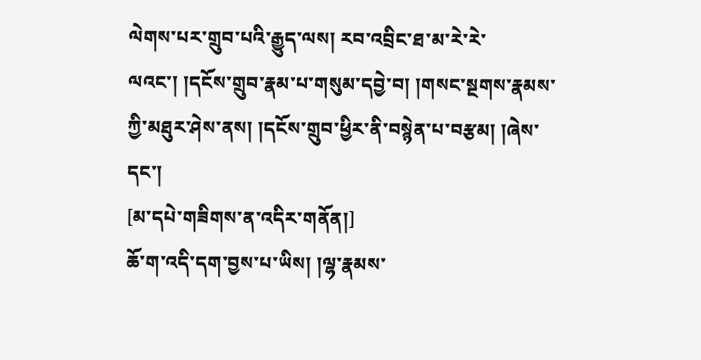ལེགས་པར་གྲུབ་པའི་རྒྱུད་ལས། རབ་འབྲིང་ཐ་མ་རེ་རེ་ལའང་། །དངོས་གྲུབ་རྣམ་པ་གསུམ་དབྱེ་བ། །གསང་སྔགས་རྣམས་ཀྱི་མཐུར་ཤེས་ནས། །དངོས་གྲུབ་ཕྱིར་ནི་བསྙེན་པ་བརྩམ། །ཞེས་དང་།
[མ་དཔེ་གཟིགས་ན་འདིར་གནོན།]
ཆོ་ག་འདི་དག་བྱས་པ་ཡིས། །ལྷ་རྣམས་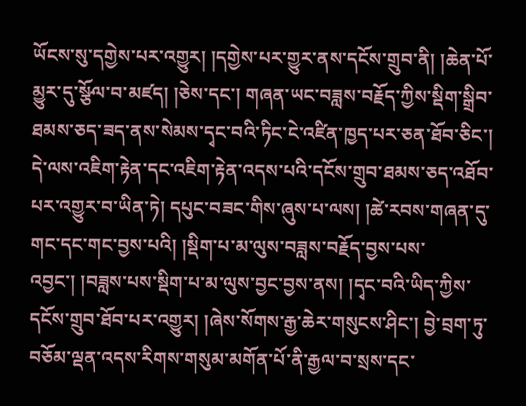ཡོངས་སུ་དགྱེས་པར་འགྱུར། །དགྱེས་པར་གྱུར་ནས་དངོས་གྲུབ་ནི། །ཆེན་པོ་མྱུར་དུ་སྩོལ་བ་མཛད། །ཅེས་དང་། གཞན་ཡང་བཟླས་བརྗོད་ཀྱིས་སྡིག་སྒྲིབ་ཐམས་ཅད་ཟད་ནས་སེམས་དྭང་བའི་ཏིང་ངེ་འཛིན་ཁྱད་པར་ཅན་ཐོབ་ཅིང་། དེ་ལས་འཇིག་རྟེན་དང་འཇིག་རྟེན་འདས་པའི་དངོས་གྲུབ་ཐམས་ཅད་འཐོབ་པར་འགྱུར་བ་ཡིན་ཏེ། དཔུང་བཟང་གིས་ཞུས་པ་ལས། །ཚེ་རབས་གཞན་དུ་གང་དང་གང་བྱས་པའི། །སྡིག་པ་མ་ལུས་བཟླས་བརྗོད་བྱས་པས་འབྱང་། །བཟླས་པས་སྡིག་པ་མ་ལུས་བྱང་བྱས་ནས། །དྭང་བའི་ཡིད་ཀྱིས་དངོས་གྲུབ་ཐོབ་པར་འགྱུར། །ཞེས་སོགས་རྒྱ་ཆེར་གསུངས་ཤིང་། བྱེ་བྲག་ཏུ་བཅོམ་ལྡན་འདས་རིགས་གསུམ་མགོན་པོ་ནི་རྒྱལ་བ་སྲས་དང་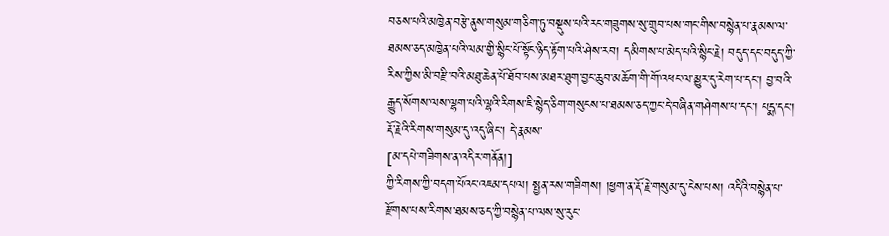བཅས་པའི་མཁྱེན་བརྩེ་ནུས་གསུམ་གཅིག་ཏུ་བསྡུས་པའི་རང་གཟུགས་སུ་གྲུབ་པས་གང་གིས་བསྙེན་པ་རྣམས་ལ་ཐམས་ཅད་མཁྱེན་པའི་ལམ་གྱི་སྙིང་པོ་སྟོང་ཉིད་རྟོག་པའི་ཤེས་རབ། དམིགས་པ་མེད་པའི་སྙིང་རྗེ། བདུད་དང་བདུད་ཀྱི་རིས་ཀྱིས་མི་བརྫི་བའི་མཐུ་ཆེན་པོ་ཐོབ་པས་མཐར་ཐུག་བྱང་ཆུབ་མཆོག་གི་གོ་འཕང་ལ་མྱུར་དུ་རེག་པ་དང་། བྱ་བའི་རྒྱུད་སོགས་ལས་ལྷག་པའི་ལྷའི་རིགས་ཇི་སྙེད་ཅིག་གསུངས་པ་ཐམས་ཅད་ཀྱང་དེ་བཞིན་གཤེགས་པ་དང་། པདྨ་དང་། རྡོ་རྗེའི་རིགས་གསུམ་དུ་འདུ་ཞིང་། དེ་རྣམས་
[མ་དཔེ་གཟིགས་ན་འདིར་གནོན།]
ཀྱི་རིགས་ཀྱི་བདག་པོའང་འཇམ་དཔལ། སྤྱན་རས་གཟིགས། །ཕྱག་ན་རྡོ་རྗེ་གསུམ་དུ་ངེས་པས། འདིའི་བསྙེན་པ་རྫོགས་པས་རིགས་ཐམས་ཅད་ཀྱི་བསྙེན་པ་ལས་སུ་རུང་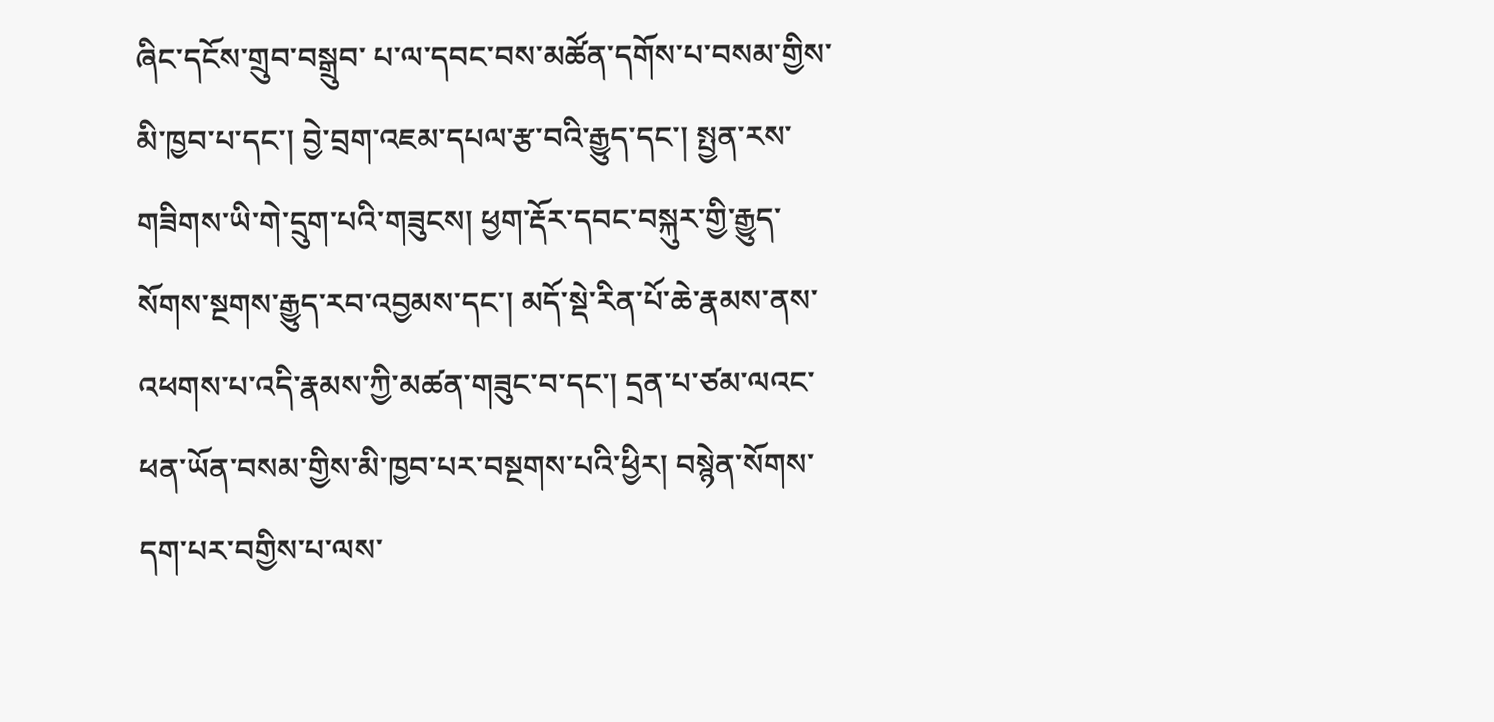ཞིང་དངོས་གྲུབ་བསྒྲུབ་ པ་ལ་དབང་བས་མཚོན་དགོས་པ་བསམ་གྱིས་མི་ཁྱབ་པ་དང་། བྱེ་བྲག་འཇམ་དཔལ་རྩ་བའི་རྒྱུད་དང་། སྤྱན་རས་གཟིགས་ཡི་གེ་དྲུག་པའི་གཟུངས། ཕྱག་རྡོར་དབང་བསྐུར་གྱི་རྒྱུད་སོགས་སྔགས་རྒྱུད་རབ་འབྱམས་དང་། མདོ་སྡེ་རིན་པོ་ཆེ་རྣམས་ནས་འཕགས་པ་འདི་རྣམས་ཀྱི་མཚན་གཟུང་བ་དང་། དྲན་པ་ཙམ་ལའང་ཕན་ཡོན་བསམ་གྱིས་མི་ཁྱབ་པར་བསྔགས་པའི་ཕྱིར། བསྙེན་སོགས་དག་པར་བགྱིས་པ་ལས་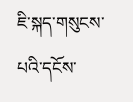ཇི་སྐད་གསུངས་པའི་དངོས་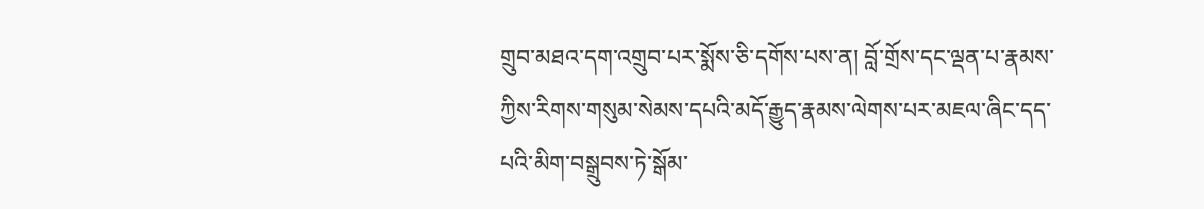གྲུབ་མཐའ་དག་འགྲུབ་པར་སྨོས་ཅི་དགོས་པས་ན། བློ་གྲོས་དང་ལྡན་པ་རྣམས་ཀྱིས་རིགས་གསུམ་སེམས་དཔའི་མདོ་རྒྱུད་རྣམས་ལེགས་པར་མཇལ་ཞིང་དད་པའི་མིག་བསྒྲུབས་ཏེ་སྒོམ་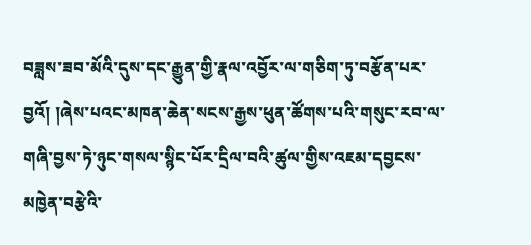བཟླས་ཟབ་མོའི་དུས་དང་རྒྱུན་གྱི་རྣལ་འབྱོར་ལ་གཅིག་ཏུ་བརྩོན་པར་བྱའོ། །ཞེས་པའང་མཁན་ཆེན་སངས་རྒྱས་ཕུན་ཚོགས་པའི་གསུང་རབ་ལ་གཞི་བྱས་ཏེ་ཉུང་གསལ་སྙིང་པོར་དྲིལ་བའི་ཚུལ་གྱིས་འཇམ་དབྱངས་མཁྱེན་བརྩེའི་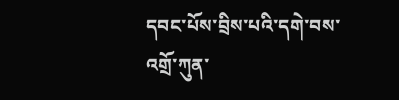དབང་པོས་བྲིས་པའི་དགེ་བས་འགྲོ་ཀུན་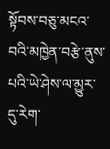སྟོབས་བཅུ་མངའ་བའི་མཁྱེན་བརྩེ་ནུས་པའི་ཡེ་ཤེས་ལ་མྱུར་དུ་རེག་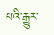པའི་རྒྱུར་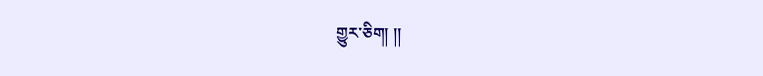གྱུར་ཅིག། །།